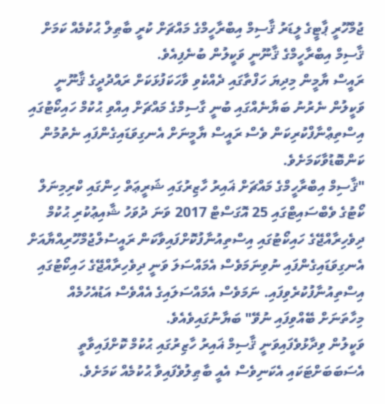ޖުމްހޫރީ ޕާޓީގެ ލީޑަރު ޤާސިމް އިބްރާހީމްގެ މައްޗަށް ކުރީ ބާޠިލް ޙުކުމެއް ކަމަށް ޤާސިމް އިބްރާހީމްގެ ޤާނޫނީ ވަކީލުން ބުނެފިއެވެ.
ރައީސް ޔާމީން މިދިޔަ ހަފްތާގައި ދެއްކެވި ވާހަކަފުޅަކަށް ރައްދުދީގެ ޤާނޫނީ ވަކީލުން ނެރުނު ބަޔާނެއްގައި ބުނީ ގާސިމްގެ މައްޗަށް އިއްވި ޙުކުމް ހައިކޯޓުގައި އިސްތިޢްނާފްކުރިކަން ވެސް ރައީސް ޔާމީނަށް އެނގިވަޑައިގެންފައި ނެތުމުން ކަންބޮޑުވާކަމަށެވެ.
"ޤާސިމް އިބްރާހީމްގެ މައްޗަށް ޣައިރު ހާޒިރުގައި ޝަރީޢަތް ހިންގައި ކްރިމިނަލް ކޯޓުގެ ވެބްސައިޓްގައި 25 އޮގަސްޓް 2017 ވަނަ ދުވަހު ޝާއިޢުކުރި ޙުކުމް ދިވެހިރާއްޖޭގެ ހައިކޯޓުގައި އިސްތިއުނާފުކޮށްފައިވާކަން ރައީސުލްޖުމްހޫރިއްޔާއަށް އެނގިވަޑައިގެންފައި ނުވިނަމަވެސް އެމައްސަލަ ވަނީ ދިވެހިރާއްޖޭގެ ހައިކޯޓުގައި އިސްތިއުނާފުކުރެވިފައި. ނަމަވެސް އެމައްސަލައިގެ އެއްވެސް އަޑުއެހުމެއް މިހާތަނަށް ބޭއްވިފައި ނުވޭ" ބަޔާނުގައިވެއެވެ.
ވަކީލުން ވިދާޅުވެފައިވަނީ ޤާސިމް ޣައިރު ހާޒިރުގައި ޙުކުމް ކޮށްފައިވާތީ އެސަބަބަށްޓަކައި އެކަނިވެސް އެއީ ބާޠިލުވެފައިވާ ޙުކުމެއް ކަމަށެވެ.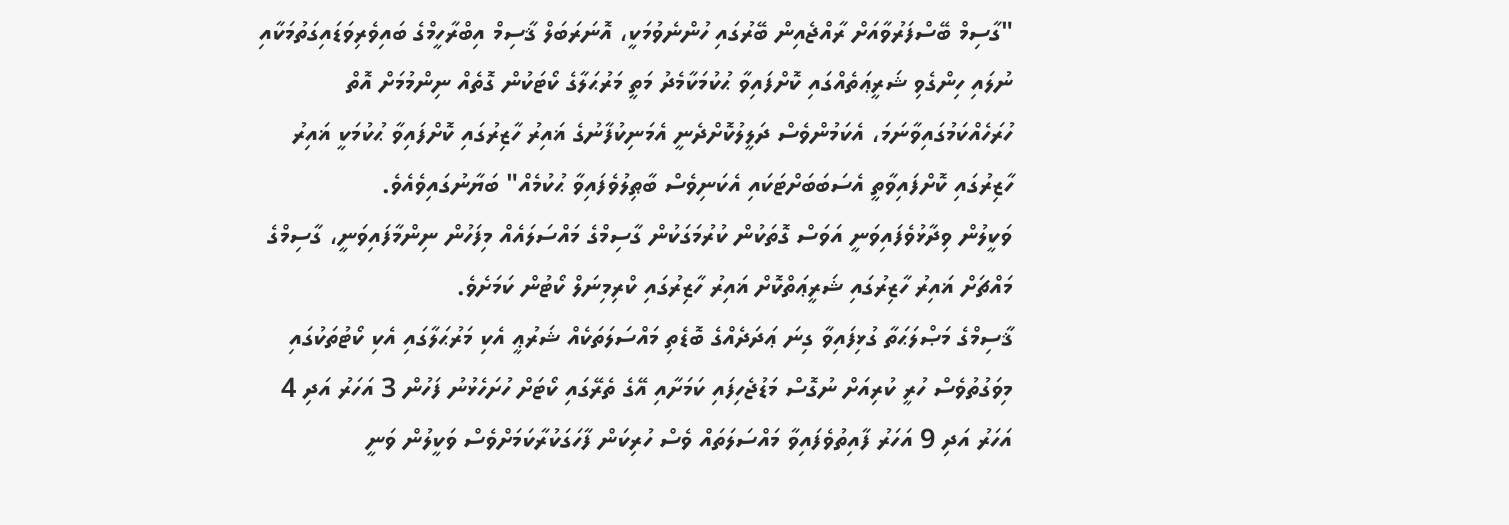"ގާސިމް ބޭސްފަރުވާއަށް ރާއްޖެއިން ބޭރުގައި ހުންނެވުމަކީ، އޮނަރަބަލް ޤާސިމް އިބްރާހީމްގެ ބައިވެރިވަޑައިގަތުމަކާއި ނުލައި ހިންގެވި ޝަރީޢަތެއްގައި ކޮށްފައިވާ ޙުކުމަކާމެދު މަތީ މަރުޙަލާގެ ކޯޓަކުން ގޮތެއް ނިންމުމަށް އޮތް ހުރަހެއްކަމުގައިވާނަމަ، އެކަމުންވެސް ދަލީލުކޮށްދެނީ އެމަނިކުފާނުގެ ޣައިރު ހާޒިރުގައި ކޮށްފައިވާ ޙުކުމަކީ ޣައިރު ހާޒިރުގައި ކޮށްފައިވާތީ އެސަބަބަށްޓަކައި އެކަނިވެސް ބާޠިލުވެފައިވާ ޙުކުމެއް" ބަޔާނުގައިވެއެވެ.
ވަކީލުން ވިދާޅުވެފައިވަނީ އަވަސް ގޮތަކުން ކުރުމަގަކުން ގާސިމްގެ މައްސަލައެއް މިފަހުން ނިންމާފައިވަނީ، ގާސިމްގެ މައްޗަށް ޣައިރު ހާޒިރުގައި ޝަރީޢަތްކޮށް ޣައިރު ހާޒިރުގައި ކްރިމިނަލް ކޯޓުން ކަމަށެވެ.
ޤާސިމްގެ މަޞްލަޙަތާ ގުޅިފައިވާ ގިނަ ޢަދަދެއްގެ ބޮޑެތި މައްސަލަތަކެއް ޝަރުޢީ އެކި މަރުޙަލާގައި އެކި ކޯޓުތަކުގައި މިވަގުތުވެސް ހުރީ ކުރިއަށް ނުގޮސް މަޑުޖެހިފައި ކަމަށާއި އޭގެ ތެރޭގައި ކޯޓަށް ހުށަހެޅުނު ފަހުން 3 އަހަރު އަދި 4 އަހަރު އަދި 9 އަހަރު ފާއިތުވެފައިވާ މައްސަލަތައް ވެސް ހުރިކަން ފާހަގަކުރާކަމަށްވެސް ވަކީލުން ވަނީ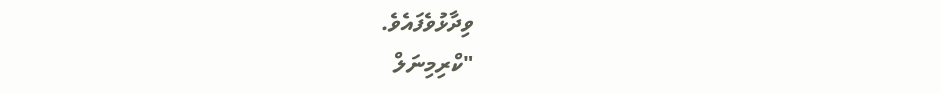ވިދާޅުވެފައެވެ.
"ކްރިމިނަލް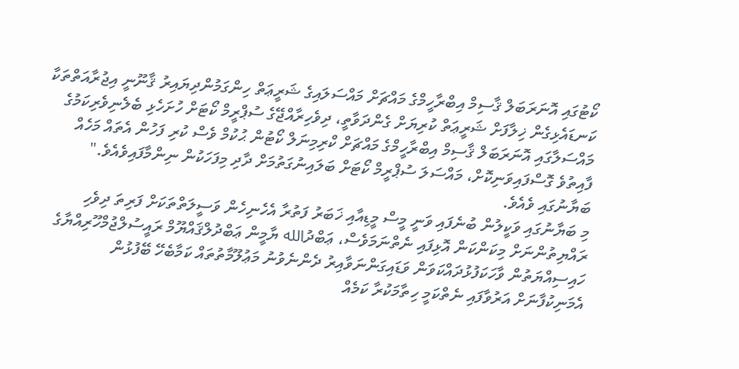ކޯޓުގައި އޮނަރަބަލް ޤާސިމް އިބްރާހީމްގެ މައްޗަށް މައްސަލައިގެ ޝަރީޢަތް ހިންގަމުންދިޔައިރު ޤާނޫނީ އިޖުރާއަތްތަކާ ކަނޑައެޅިގެން ޚިލާފަށް ޝަރީޢަތް ކުރިޔަށް ގެންދަވާތީ، ދިވެހިރާއްޖޭގެ ސުޕްރީމް ކޯޓަށް ހުށަހެޅި ބެލެނިވެރިކަމުގެ މައްސަލާގައި އޮނަރަބަލް ޤާސިމް އިބްރާހީމްގެ މައްޗަށް ކްރިމިނަލް ކޯޓުން ޙުކުމް ވެސް ކުރި ފަހުން އެތައް މަހެއް ފާއިތުވެ ގޮސްފައިވަނިކޮށް، މައްސަލަ ސުޕްރީމް ކޯޓަށް ބަލައިނުގަތުމަށް ދާދި މިފަހަކުން ނިންމާފައިވެއެވެ." ބަޔާނުގައި ވެއެވެ.
މި ބަޔާނުގައި ވަކީލުން ބުނެފައި ވަނީ މީސް މީޑިއާއި ޚަބަރު ފަތުރާ އެހެނިހެން ވަސީލަތްތަކަށް ފަރިތަ ދިވެހި ރައްޔިތުންނަށް މިކަންކަން އޮޅިފައި ނެތްނަމަވެސް، ޢަބްދުالله ޔާމީން ޢަބްދުލްޤައްޔޫމް ރައީސުލްޖުމްހޫރިއްޔާގެ ހައިސިއްޔަތުން ވާހަކަފުޅުދައްކަވަން ވަޑައިގަންނަވާއިރު ދެންނެވުނު މަޢުލޫމާތުތައް ކަމާބެހޭ ބޭފުޅުން އެމަނިކުފާނަށް އަރުވާފައި ނެތްކަމީ ހިތާމަކުރާ ކަމެއް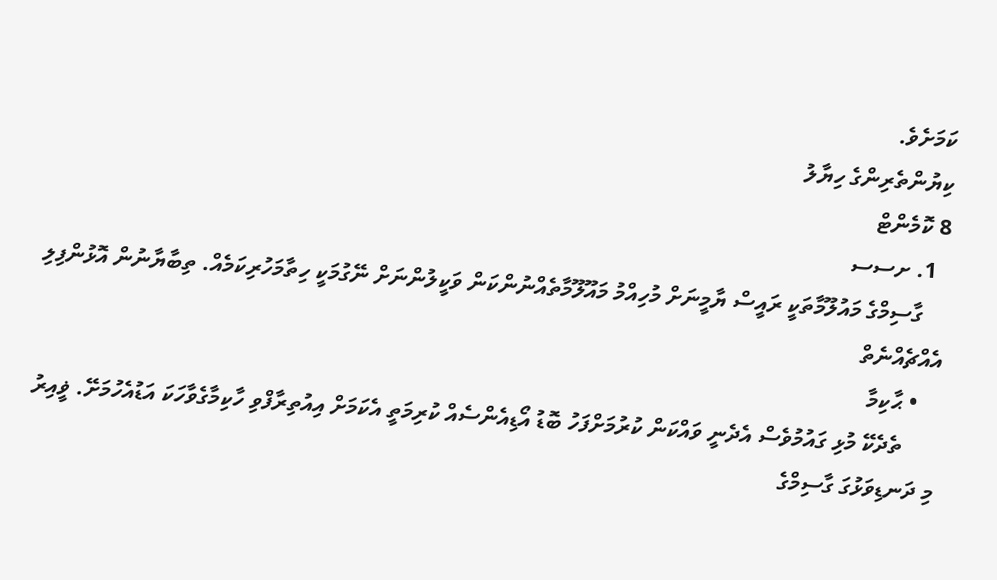ކަމަށެވެ.
ކިޔުންތެރިންގެ ހިޔާލު
8 ކޮމެންޓް
  1. ށސސ
    ގާސިމްގެ މައުލޫމާތަކީ ރައީސް ޔާމީނަށް މުހިއްމު މައޫލޫމާތެއްނުންކަން ވަކީލުންނަށް ނޭގުމަކީ ހިތާމަހުރިކަމެއް. ތިބާޔާނުން އޮޅުންފިލި އެއްޗެއްނެތް
    • ޙާކިމާ
      ތެދެކޭ މުޅި ގައުމުވެސް އެދެނީ ވައްކަން ކުރުމަށްފަހު ބޮޑު އޯޑިއެންސެއް ކުރިމަތީ އެކަމަށް އިއުތިރާފްވި ހާކިމާގެވާހަކަ އަޑުއެހުމަށޭ. ޥީއިރު މި ދަނޑިވަޅުގަ ގާސިމްގެ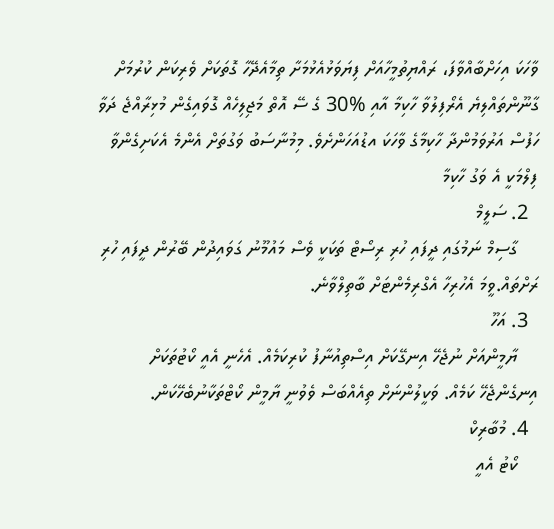ވާހަކަ އިހަށްބާއްވާފަ، ރައްޔިތުމީހާއަށް ފިޔަވަޅުއެޅުމަށާ ތިމާއެދޭހާ ގޮތަކަށް ވެރިކަން ކުރުމަށް ގާނޫންތައްލިޔެ އެރޯފިލުވާ ހާކިމާ އާއި %30 ގެ ސޭ އޮތް މަޖިލިހެއް ގޮވައިގެން މުޅިރާއްޖެ ދަވާ ހަފުސް އަރުވަމުންދާ ހާކިމާގެ ވާހަކަ އޑުއަހަންށެވެ. މިމުނާސަބު ވަގުތަށް އެންމެ އެކަށިގެންވާ ފިލްމަކީ އެ ވަގު ހާކިމާ
  2. ސަލީމް
    ގާސިމް ނަމުގައި ދީފައި ހުރި ރިސޯޓް ތަކަކީ ވެސް މައުމޫނު ގަވައިދުން ބޭރުން ދީފައި ހުރި ރަށްތައް.ވީމަ އެހުރިހާ އެގްރިމެންޓަށް ބާތިލްވާނެ.
  3. އަހޫ
    ޔާމީންއަށް ނުޖެހޭ އިނގޭކަށް އިސްތިއުނާފު ކުރިކަމެއް. އެހެނީ އެއީ ކޯޓުތަކަށް އިނގެންޖެހޭ ކަމެއް. ވަކީލުންނަށް ތިއެއްބަސް ވެވުނީ ޔާމީން ކޯޓްތަކާނުބެހޭކަން.
  4. މުބާރިކް
    ކޯޓު އެއީ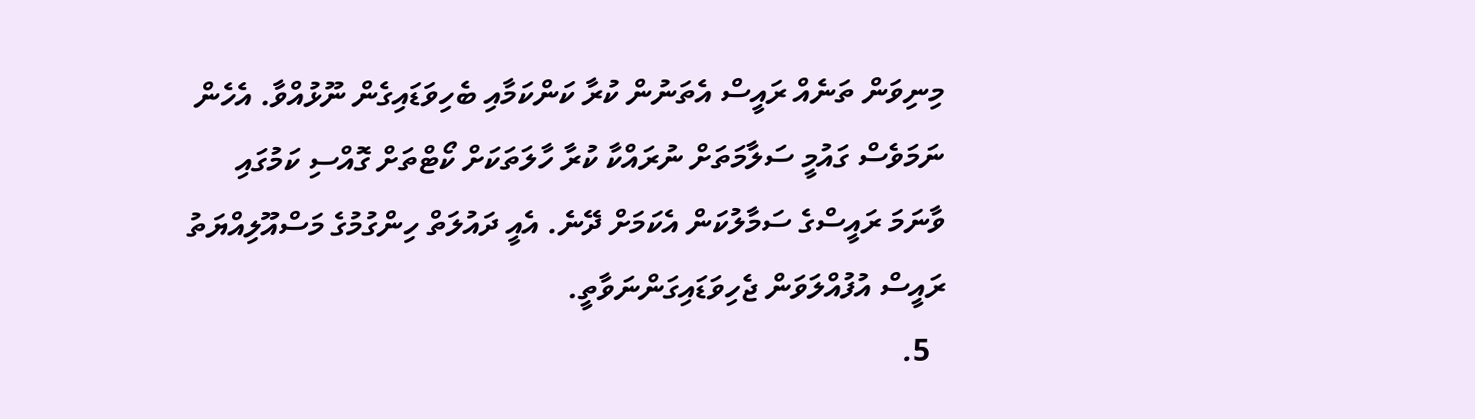މިނިވަން ތަނެއް ރައީސް އެތަނުން ކުރާ ކަންކަމާއި ބެހިވަޑައިގެން ނޫޅުއްވާ. އެހެން ނަމަވެސް ގައުމީ ސަލާމަތަށް ނުރައްކާ ކުރާ ހާލަތަކަށް ކޯޓްތަށް ގޮއްސި ކަމުގައި ވާނަމަ ރައީސްގެ ސަމާލުކަން އެކަމަށް ދޭނެ. އެއީ ދައުލަތް ހިންގުމުގެ މަސްއޫލިއްޔަތު ރައީސް އުފުއްލަވަން ޖެހިވަޑައިގަންނަވާތީ.
  5.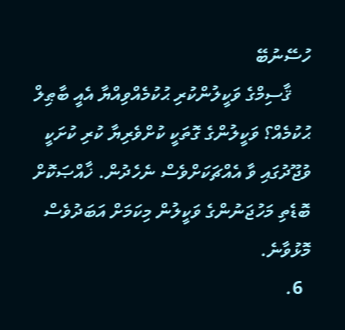ހުސޭނުބޭ
    ޤާސިމްގެ ވަކީލުންކުރި ޙުކުމެއްވިއްޔާ އެއީ ބާޠިލް ޙުކުމެއް؟ ވަކީލުންގެ ގޮތަކީ ކުށްވެރިޔާ ކުރި ކުށަކީ ވުޖޫދުގައި ވާ އެއްޗަކަށްވެސް ނެހެދުން. ޚާއްޞަކޮށް ބޮޑެތި މަހުޖަނުންގެ ވަކީލުން މިކަމަށް އަބަދުވެސް މޮޅުވާނެ.
  6.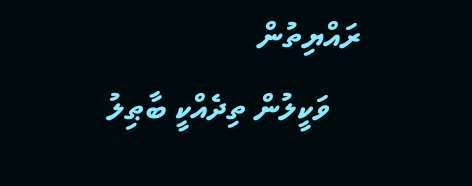ރައްޔިތުން
    ވަކީލުން ތިދެއްކީ ބާޠިލު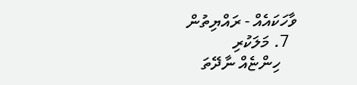ވާހަކައެއް - ރައްޔިތުން
  7. މަލަކުރި
    ހިންޏެއް ނާދޭތަ